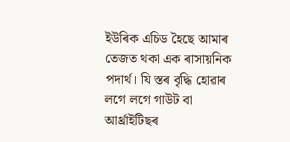ইউৰিক এচিড হৈছে আমাৰ তেজত থকা এক ৰাসায়নিক পদাৰ্থ। যি স্তৰ বৃদ্ধি হোৱাৰ লগে লগে গাউট বা আৰ্থ্ৰাইটিছৰ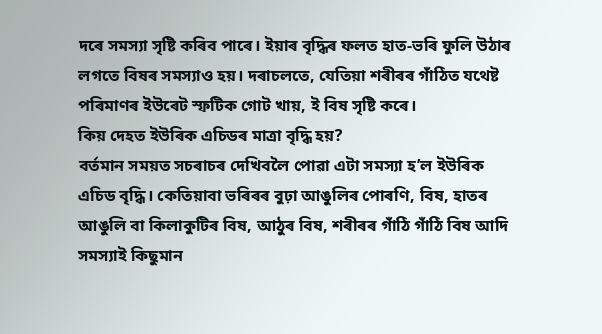দৰে সমস্যা সৃষ্টি কৰিব পাৰে। ইয়াৰ বৃদ্ধিৰ ফলত হাত-ভৰি ফুলি উঠাৰ লগতে বিষৰ সমস্যাও হয়। দৰাচলতে, যেতিয়া শৰীৰৰ গাঁঠিত যথেষ্ট পৰিমাণৰ ইউৰেট স্ফটিক গোট খায়, ই বিষ সৃষ্টি কৰে।
কিয় দেহত ইউৰিক এচিডৰ মাত্ৰা বৃদ্ধি হয়?
বৰ্তমান সময়ত সচৰাচৰ দেখিবলৈ পোৱা এটা সমস্যা হ’ল ইউৰিক এচিড বৃদ্ধি। কেতিয়াবা ভৰিৰৰ বুঢ়া আঙুলিৰ পোৰণি, বিষ, হাতৰ আঙুলি বা কিলাকুটিৰ বিষ, আঠুৰ বিষ, শৰীৰৰ গাঁঠি গাঁঠি বিষ আদি সমস্যাই কিছুমান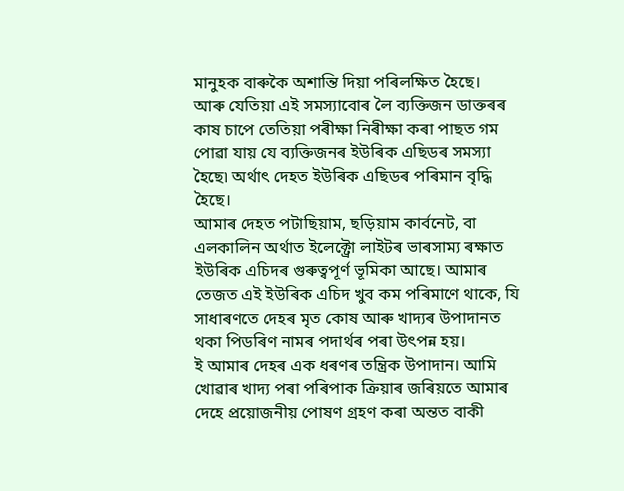মানুহক বাৰুকৈ অশান্তি দিয়া পৰিলক্ষিত হৈছে।
আৰু যেতিয়া এই সমস্যাবোৰ লৈ ব্যক্তিজন ডাক্তৰৰ কাষ চাপে তেতিয়া পৰীক্ষা নিৰীক্ষা কৰা পাছত গম পোৱা যায় যে ব্যক্তিজনৰ ইউৰিক এছিডৰ সমস্যা হৈছে৷ অৰ্থাৎ দেহত ইউৰিক এছিডৰ পৰিমান বৃদ্ধি হৈছে।
আমাৰ দেহত পটাছিয়াম, ছড়িয়াম কার্বনেট, বা এলকালিন অর্থাত ইলেক্ট্রো লাইটৰ ভাৰসাম্য ৰক্ষাত ইউৰিক এচিদৰ গুৰুত্বপূৰ্ণ ভূমিকা আছে। আমাৰ তেজত এই ইউৰিক এচিদ খুব কম পৰিমাণে থাকে, যি সাধাৰণতে দেহৰ মৃত কোষ আৰু খাদ্যৰ উপাদানত থকা পিডৰিণ নামৰ পদাৰ্থৰ পৰা উৎপন্ন হয়।
ই আমাৰ দেহৰ এক ধৰণৰ তন্ত্রিক উপাদান। আমি খোৱাৰ খাদ্য পৰা পৰিপাক ক্ৰিয়াৰ জৰিয়তে আমাৰ দেহে প্রয়োজনীয় পোষণ গ্ৰহণ কৰা অন্তত বাকী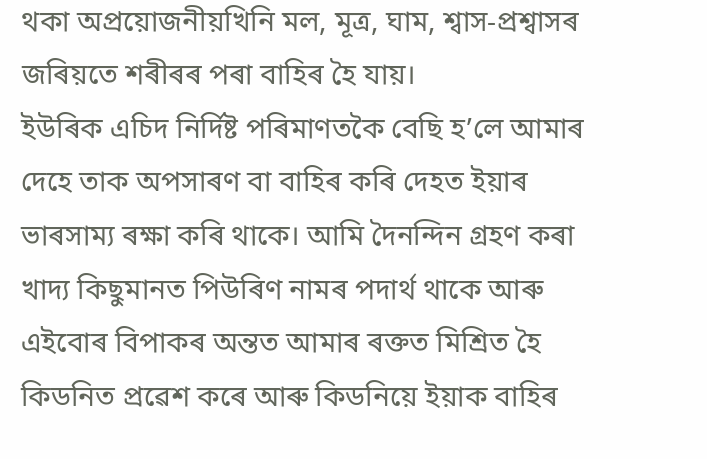থকা অপ্ৰয়োজনীয়খিনি মল, মূত্র, ঘাম, শ্বাস-প্ৰশ্বাসৰ জৰিয়তে শৰীৰৰ পৰা বাহিৰ হৈ যায়।
ইউৰিক এচিদ নির্দিষ্ট পৰিমাণতকৈ বেছি হ’লে আমাৰ দেহে তাক অপসাৰণ বা বাহিৰ কৰি দেহত ইয়াৰ ভাৰসাম্য ৰক্ষা কৰি থাকে। আমি দৈনন্দিন গ্রহণ কৰা খাদ্য কিছুমানত পিউৰিণ নামৰ পদাৰ্থ থাকে আৰু এইবোৰ বিপাকৰ অন্তত আমাৰ ৰক্তত মিশ্ৰিত হৈ কিডনিত প্রৱেশ কৰে আৰু কিডনিয়ে ইয়াক বাহিৰ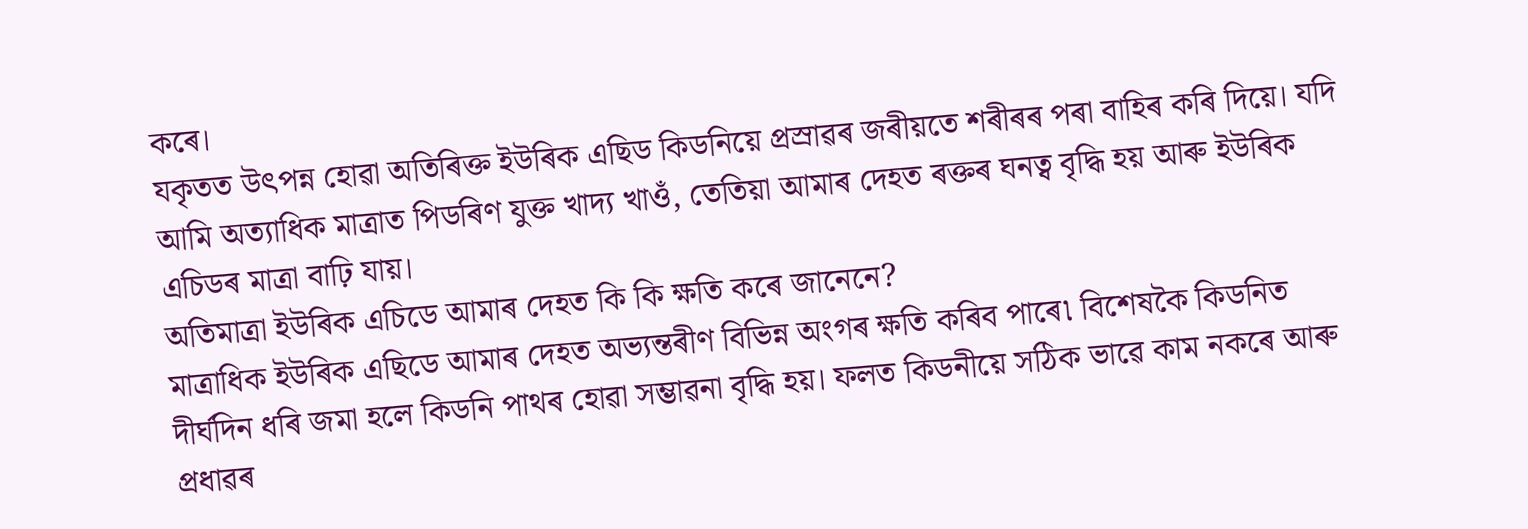কৰে।
যকৃতত উৎপন্ন হোৱা অতিৰিক্ত ইউৰিক এছিড কিডনিয়ে প্ৰস্ৰাৱৰ জৰীয়তে শৰীৰৰ পৰা বাহিৰ কৰি দিয়ে। যদি আমি অত্যাধিক মাত্রাত পিডৰিণ যুক্ত খাদ্য খাওঁ, তেতিয়া আমাৰ দেহত ৰক্তৰ ঘনত্ব বৃদ্ধি হয় আৰু ইউৰিক এচিডৰ মাত্ৰা বাঢ়ি যায়।
অতিমাত্ৰা ইউৰিক এচিডে আমাৰ দেহত কি কি ক্ষতি কৰে জানেনে?
মাত্রাধিক ইউৰিক এছিডে আমাৰ দেহত অভ্যন্তৰীণ বিভিন্ন অংগৰ ক্ষতি কৰিব পাৰে৷ বিশেষকৈ কিডনিত দীর্ঘদিন ধৰি জমা হলে কিডনি পাথৰ হোৱা সম্ভাৱনা বৃদ্ধি হয়। ফলত কিডনীয়ে সঠিক ভাৱে কাম নকৰে আৰু প্রধাৱৰ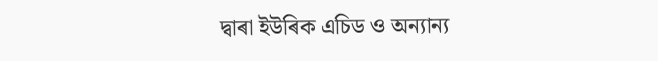দ্বাৰা ইউৰিক এচিড ও অন্যান্য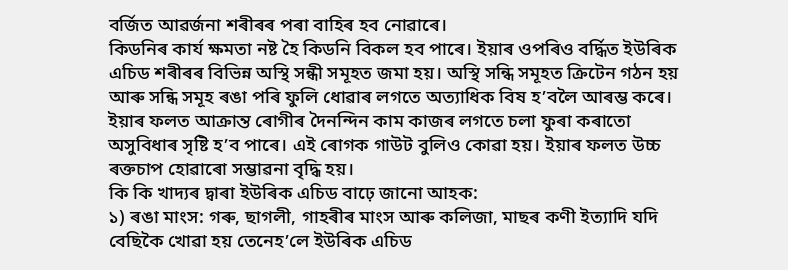বৰ্জিত আৱৰ্জনা শৰীৰৰ পৰা বাহিৰ হব নোৱাৰে।
কিডনিৰ কার্য ক্ষমতা নষ্ট হৈ কিডনি বিকল হব পাৰে। ইয়াৰ ওপৰিও বৰ্দ্ধিত ইউৰিক এচিড শৰীৰৰ বিভিন্ন অস্থি সন্ধী সমূহত জমা হয়। অস্থি সন্ধি সমূহত ক্রিটেন গঠন হয় আৰু সন্ধি সমূহ ৰঙা পৰি ফুলি ধোৱাৰ লগতে অত্যাধিক বিষ হ’বলৈ আৰম্ভ কৰে।
ইয়াৰ ফলত আক্রান্ত ৰোগীৰ দৈনন্দিন কাম কাজৰ লগতে চলা ফুৰা কৰাতো অসুবিধাৰ সৃষ্টি হ’ব পাৰে। এই ৰোগক গাউট বুলিও কোৱা হয়। ইয়াৰ ফলত উচ্চ ৰক্তচাপ হোৱাৰো সম্ভাৱনা বৃদ্ধি হয়।
কি কি খাদ্যৰ দ্বাৰা ইউৰিক এচিড বাঢ়ে জানো আহক:
১) ৰঙা মাংস: গৰু, ছাগলী, গাহৰীৰ মাংস আৰু কলিজা, মাছৰ কণী ইত্যাদি যদি বেছিকৈ খোৱা হয় তেনেহ’লে ইউৰিক এচিড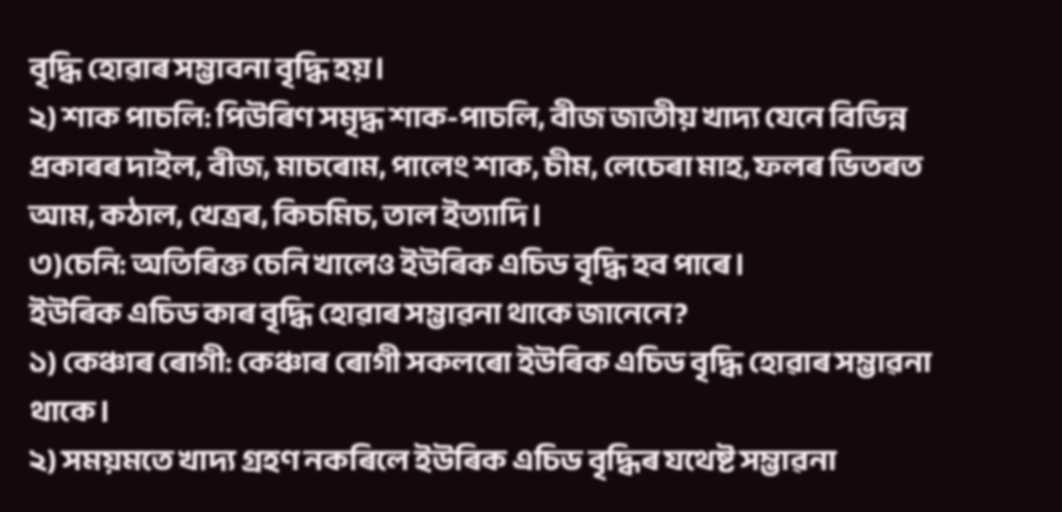বৃদ্ধি হোৱাৰ সম্ভাবনা বৃদ্ধি হয়।
২) শাক পাচলি: পিউৰিণ সমৃদ্ধ শাক-পাচলি, বীজ জাতীয় খাদ্য যেনে বিভিন্ন প্ৰকাৰৰ দাইল, বীজ, মাচৰোম, পালেং শাক, চীম, লেচেৰা মাহ, ফলৰ ভিতৰত আম, কঠাল, খেত্ৰৰ, কিচমিচ, তাল ইত্যাদি।
৩)চেনি: অতিৰিক্ত চেনি খালেও ইউৰিক এচিড বৃদ্ধি হব পাৰে।
ইউৰিক এচিড কাৰ বৃদ্ধি হোৱাৰ সম্ভাৱনা থাকে জানেনে?
১) কেঞ্চাৰ ৰোগী: কেঞ্চাৰ ৰোগী সকলৰো ইউৰিক এচিড বৃদ্ধি হোৱাৰ সম্ভাৱনা থাকে।
২) সময়মতে খাদ্য গ্ৰহণ নকৰিলে ইউৰিক এচিড বৃদ্ধিৰ যথেষ্ট সম্ভাৱনা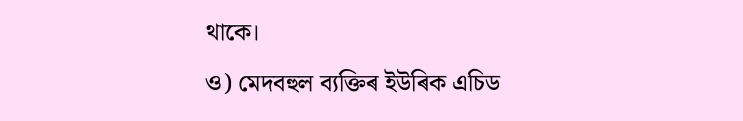থাকে।
ও) মেদবহুল ব্যক্তিৰ ইউৰিক এচিড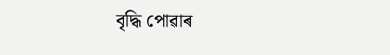বৃদ্ধি পোৱাৰ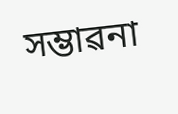সম্ভাৱনা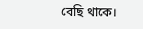বেছি থাকে।